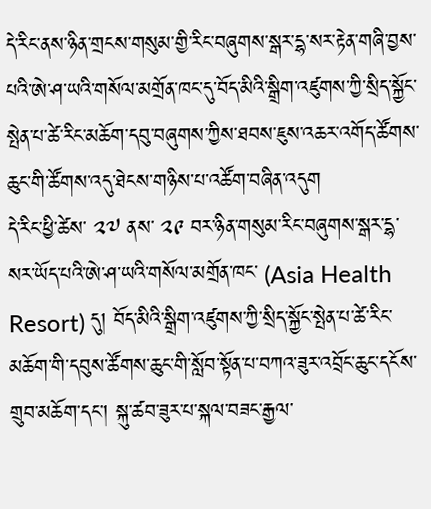དེ་རིང་ནས་ཉིན་གྲངས་གསུམ་གྱི་རིང་བཞུགས་སྒར་དྷ་སར་རྟེན་གཞི་བྱས་པའི་ཨེ་ཤ་ཡའི་གསོལ་མགྲོན་ཁང་དུ་བོད་མིའི་སྒྲིག་འཛུགས་ཀྱི་སྲིད་སྐྱོང་སྤེན་པ་ཚེ་རིང་མཆོག་དབུ་བཞུགས་ཀྱིས་ཐབས་ཇུས་འཆར་འགོད་ཚོགས་ཆུང་གི་ཚོགས་འདུ་ཐེངས་གཉིས་པ་འཚོག་བཞིན་འདུག
དེ་རིང་ཕྱི་ཚེས་ ༢༧ ནས་ ༢༩ བར་ཉིན་གསུམ་རིང་བཞུགས་སྒར་དྷ་སར་ཡོད་པའི་ཨེ་ཤ་ཡའི་གསོལ་མགྲོན་ཁང་ (Asia Health Resort) དུ། བོད་མིའི་སྒྲིག་འཛུགས་ཀྱི་སྲིད་སྐྱོང་སྤེན་པ་ཚེ་རིང་མཆོག་གི་དབུས་ཚོགས་ཆུང་གི་སློབ་སྟོན་པ་བཀའ་ཟུར་འབྲོང་ཆུང་དངོས་གྲུབ་མཆོག་དང་། སྐུ་ཚབ་ཟུར་པ་སྐལ་བཟང་རྒྱལ་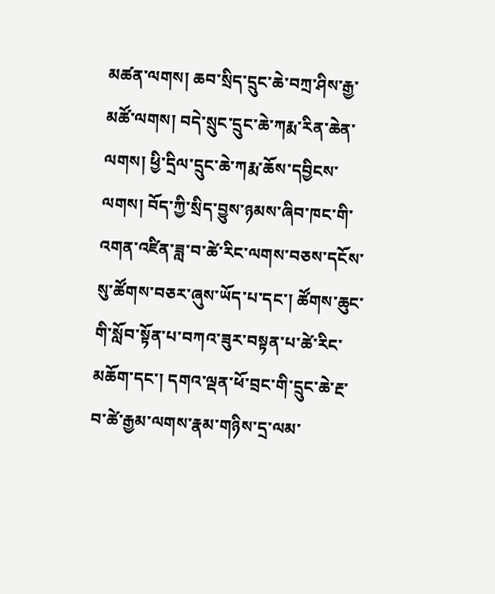མཚན་ལགས། ཆབ་སྲིད་དྲུང་ཆེ་བཀྲ་ཤིས་རྒྱ་མཚོ་ལགས། བདེ་སྲུང་དྲུང་ཆེ་ཀརྨ་རིན་ཆེན་ལགས། ཕྱི་དྲིལ་དྲུང་ཆེ་ཀརྨ་ཆོས་དབྱིངས་ལགས། བོད་ཀྱི་སྲིད་བྱུས་ཉམས་ཞིབ་ཁང་གི་འགན་འཛིན་ཟླ་བ་ཚེ་རིང་ལགས་བཅས་དངོས་སུ་ཚོགས་བཅར་ཞུས་ཡོད་པ་དང་། ཚོགས་ཆུང་གི་སློབ་སྟོན་པ་བཀའ་ཟུར་བསྟན་པ་ཚེ་རིང་མཆོག་དང་། དགའ་ལྡན་ཕོ་བྲང་གི་དྲུང་ཆེ་རྔ་བ་ཚེ་རྒྱམ་ལགས་རྣམ་གཉིས་དྲ་ལམ་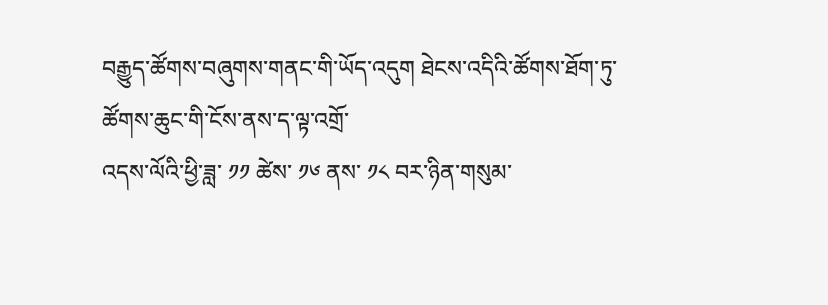བརྒྱུད་ཚོགས་བཞུགས་གནང་གི་ཡོད་འདུག ཐེངས་འདིའི་ཚོགས་ཐོག་ཏུ་ཚོགས་ཆུང་གི་ངོས་ནས་ད་ལྟ་འགྲོ་
འདས་ལོའི་ཕྱི་ཟླ་ ༡༡ ཚེས་ ༡༦ ནས་ ༡༨ བར་ཉིན་གསུམ་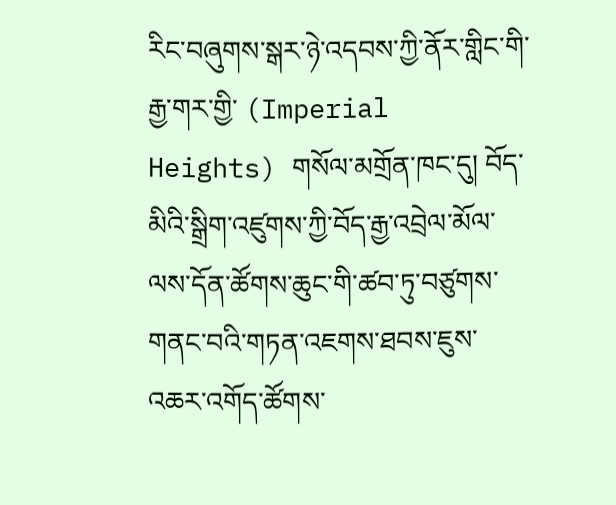རིང་བཞུགས་སྒར་ཉེ་འདབས་ཀྱི་ནོར་གླིང་གི་རྒྱ་གར་གྱི་ (Imperial Heights) གསོལ་མགྲོན་ཁང་དུ། བོད་མིའི་སྒྲིག་འཛུགས་ཀྱི་བོད་རྒྱ་འབྲེལ་མོལ་ལས་དོན་ཚོགས་ཆུང་གི་ཚབ་ཏུ་བཙུགས་གནང་བའི་གཏན་འཇགས་ཐབས་ཇུས་འཆར་འགོད་ཚོགས་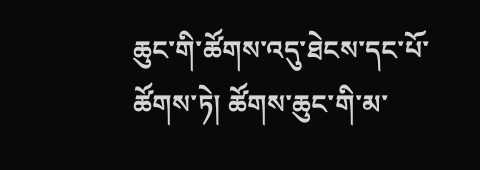ཆུང་གི་ཚོགས་འདུ་ཐེངས་དང་པོ་ཚོགས་ཏེ། ཚོགས་ཆུང་གི་མ་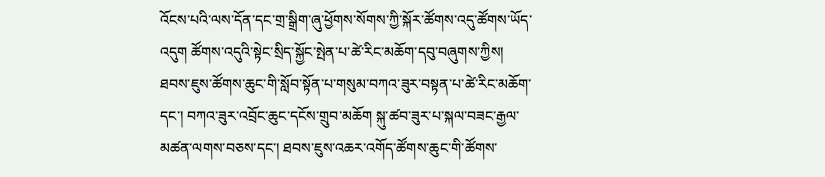འོངས་པའི་ལས་དོན་དང་གྲ་སྒྲིག་ཞུ་ཕྱོགས་སོགས་ཀྱི་སྐོར་ཚོགས་འདུ་ཚོགས་ཡོད་འདུག ཚོགས་འདུའི་སྟེང་སྲིད་སྐྱོང་སྤེན་པ་ཚེ་རིང་མཆོག་དབུ་བཞུགས་ཀྱིས། ཐབས་ཇུས་ཚོགས་ཆུང་གི་སློབ་སྟོན་པ་གསུམ་བཀའ་ཟུར་བསྟན་པ་ཚེ་རིང་མཆོག་དང་། བཀའ་ཟུར་འབྲོང་ཆུང་དངོས་གྲུབ་མཆོག སྐུ་ཚབ་ཟུར་པ་སྐལ་བཟང་རྒྱལ་མཚན་ལགས་བཅས་དང་། ཐབས་ཇུས་འཆར་འགོད་ཚོགས་ཆུང་གི་ཚོགས་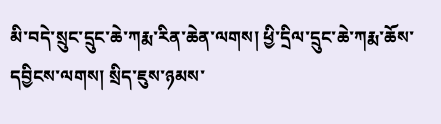མི་བདེ་སྲུང་དྲུང་ཆེ་ཀརྨ་རིན་ཆེན་ལགས། ཕྱི་དྲིལ་དྲུང་ཆེ་ཀརྨ་ཆོས་དབྱིངས་ལགས། སྲིད་ཇུས་ཉམས་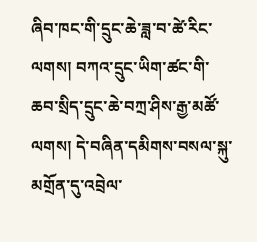ཞིབ་ཁང་གི་དྲུང་ཆེ་ཟླ་བ་ཚེ་རིང་ལགས། བཀའ་དྲུང་ཡིག་ཚང་གི་ཆབ་སྲིད་དྲུང་ཆེ་བཀྲ་ཤིས་རྒྱ་མཚོ་ལགས། དེ་བཞིན་དམིགས་བསལ་སྐུ་མགྲོན་དུ་འབྲེལ་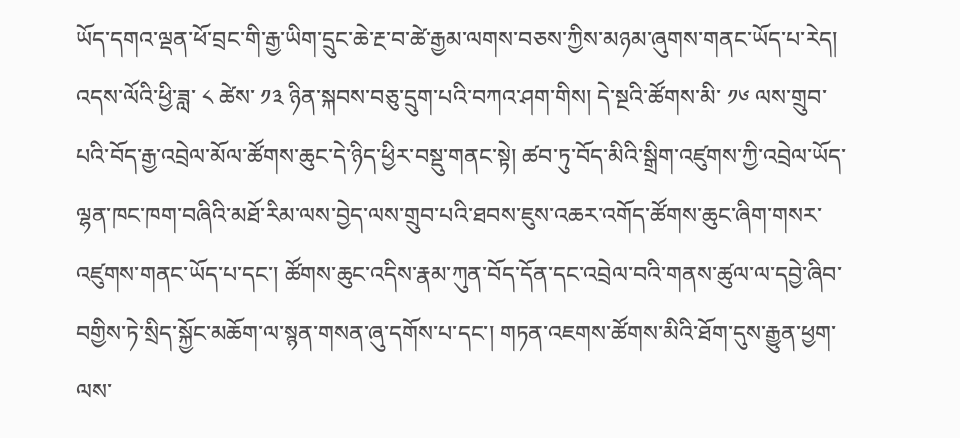ཡོད་དགའ་ལྡན་ཕོ་བྲང་གི་རྒྱ་ཡིག་དྲུང་ཆེ་རྔ་བ་ཚེ་རྒྱམ་ལགས་བཅས་ཀྱིས་མཉམ་ཞུགས་གནང་ཡོད་པ་རེད།
འདས་ལོའི་ཕྱི་ཟླ་ ༨ ཚེས་ ༡༣ ཉིན་སྐབས་བཅུ་དྲུག་པའི་བཀའ་ཤག་གིས། དེ་སྔའི་ཚོགས་མི་ ༡༦ ལས་གྲུབ་པའི་བོད་རྒྱ་འབྲེལ་མོལ་ཚོགས་ཆུང་དེ་ཉིད་ཕྱིར་བསྡུ་གནང་སྟེ། ཚབ་ཏུ་བོད་མིའི་སྒྲིག་འཛུགས་ཀྱི་འབྲེལ་ཡོད་ལྷན་ཁང་ཁག་བཞིའི་མཐོ་རིམ་ལས་བྱེད་ལས་གྲུབ་པའི་ཐབས་ཇུས་འཆར་འགོད་ཚོགས་ཆུང་ཞིག་གསར་འཛུགས་གནང་ཡོད་པ་དང་། ཚོགས་ཆུང་འདིས་རྣམ་ཀུན་བོད་དོན་དང་འབྲེལ་བའི་གནས་ཚུལ་ལ་དབྱེ་ཞིབ་བགྱིས་ཏེ་སྲིད་སྐྱོང་མཆོག་ལ་སྙན་གསན་ཞུ་དགོས་པ་དང་། གཏན་འཇགས་ཚོགས་མིའི་ཐོག་དུས་རྒྱུན་ཕྱག་ལས་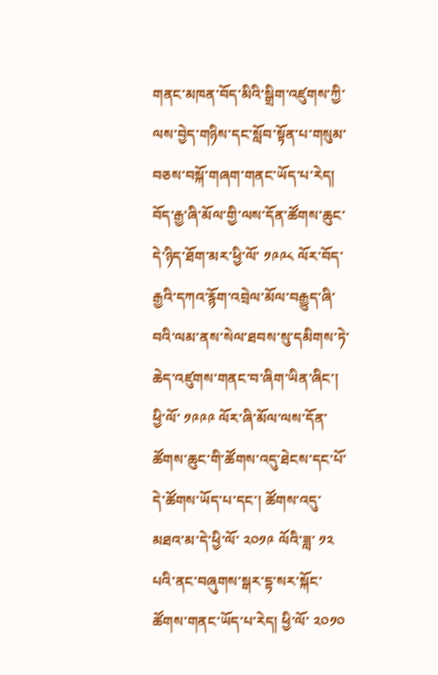གནང་མཁན་བོད་མིའི་སྒྲིག་འཛུགས་ཀྱི་ལས་བྱེད་གཉིས་དང་སློབ་སྟོན་པ་གསུམ་བཅས་བསྐོ་གཞག་གནང་ཡོད་པ་རེད།
བོད་རྒྱ་ཞི་མོལ་གྱི་ལས་དོན་ཚོགས་ཆུང་དེ་ཉིད་ཐོག་མར་ཕྱི་ལོ་ ༡༩༩༨ ལོར་བོད་རྒྱའི་དཀའ་རྙོག་འབྲེལ་མོལ་བརྒྱུད་ཞི་བའི་ལམ་ནས་སེལ་ཐབས་སུ་དམིགས་ཏེ་ཆེད་འཛུགས་གནང་བ་ཞིག་ཡིན་ཞིང་། ཕྱི་ལོ་ ༡༩༩༩ ལོར་ཞི་མོལ་ལས་དོན་ཚོགས་ཆུང་གི་ཚོགས་འདུ་ཐེངས་དང་པོ་དེ་ཚོགས་ཡོད་པ་དང་། ཚོགས་འདུ་མཐའ་མ་དེ་ཕྱི་ལོ་ ༢༠༡༩ ལོའི་ཟླ་ ༡༢ པའི་ནང་བཞུགས་སྒར་དྷ་སར་སྐོང་ཚོགས་གནང་ཡོད་པ་རེད། ཕྱི་ལོ་ ༢༠༡༠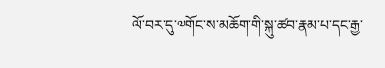ལོ་བར་དུ་༧གོང་ས་མཆོག་གི་སྐུ་ཚབ་རྣམ་པ་དང་རྒྱ་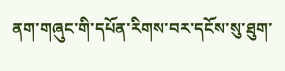ནག་གཞུང་གི་དཔོན་རིགས་བར་དངོས་སུ་ཐུག་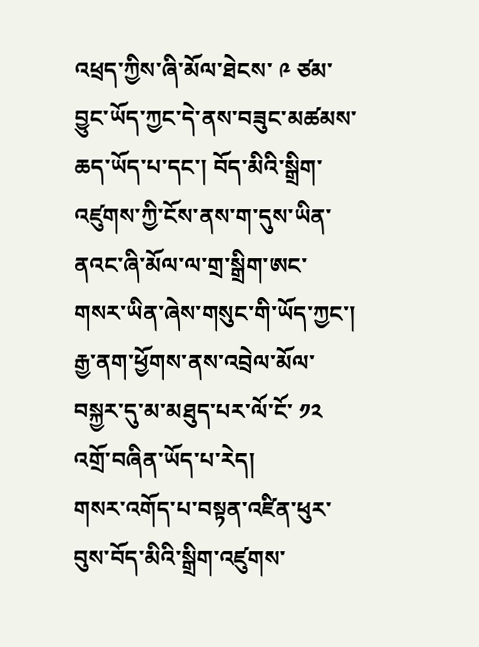འཕྲད་ཀྱིས་ཞི་མོལ་ཐེངས་ ༩ ཙམ་བྱུང་ཡོད་ཀྱང་དེ་ནས་བཟུང་མཚམས་ཆད་ཡོད་པ་དང་། བོད་མིའི་སྒྲིག་འཛུགས་ཀྱི་ངོས་ནས་ག་དུས་ཡིན་ནའང་ཞི་མོལ་ལ་གྲ་སྒྲིག་ཨང་གསར་ཡིན་ཞེས་གསུང་གི་ཡོད་ཀྱང་། རྒྱ་ནག་ཕྱོགས་ནས་འབྲེལ་མོལ་བསྐྱར་དུ་མ་མཐུད་པར་ལོ་ངོ་ ༡༢ འགྲོ་བཞིན་ཡོད་པ་རེད།
གསར་འགོད་པ་བསྟན་འཛིན་ཕུར་བུས་བོད་མིའི་སྒྲིག་འཛུགས་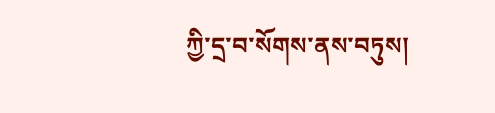ཀྱི་དྲ་བ་སོགས་ནས་བཏུས།